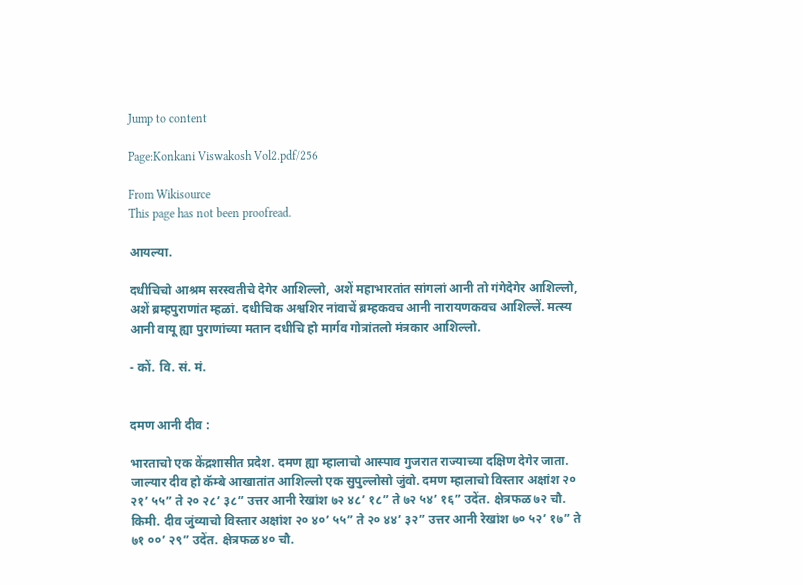Jump to content

Page:Konkani Viswakosh Vol2.pdf/256

From Wikisource
This page has not been proofread.

आयल्या.

दधीचिचो आश्रम सरस्वतीचे देगेर आशिल्लो, अशें महाभारतांत सांगलां आनी तो गंगेदेगेर आशिल्लो, अशें ब्रम्हपुराणांत म्हळां. दधीचिक अश्वशिर नांवाचें ब्रम्हकवच आनी नारायणकवच आशिल्लें. मत्स्य आनी वायू ह्या पुराणांच्या मतान दधीचि हो मार्गव गोत्रांतलो मंत्रकार आशिल्लो.

- कों. वि. सं. मं.


दमण आनी दीव :

भारताचो एक केंद्रशासीत प्रदेश. दमण ह्या म्हालाचो आस्पाव गुजरात राज्याच्या दक्षिण देगेर जाता. जाल्यार दीव हो कॅम्बे आखातांत आशिल्लो एक सुपुल्लोसो जुंवो. दमण म्हालाचो विस्तार अक्षांश २० २१’ ५५” ते २० २८’ ३८” उत्तर आनी रेखांश ७२ ४८’ १८” ते ७२ ५४’ १६” उदेंत. क्षेत्रफळ ७२ चौ. किमी. दीव जुंव्याचो विस्तार अक्षांश २० ४०’ ५५” ते २० ४४’ ३२” उत्तर आनी रेखांश ७० ५२’ १७” ते ७१ ००’ २९” उदेंत. क्षेत्रफळ ४० चौ.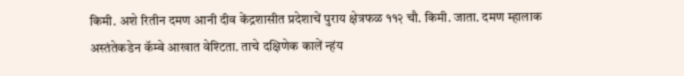किमी. अशे रितीन दमण आनी दीव केंद्रशासीत प्रदेशाचें पुराय क्षेत्रफळ ११२ चौ. किमी. जाता. दमण म्हालाक अस्तंतेकडेन कॅम्बे आखात वेश्टिता. ताचे दक्षिणेक कालें न्हंय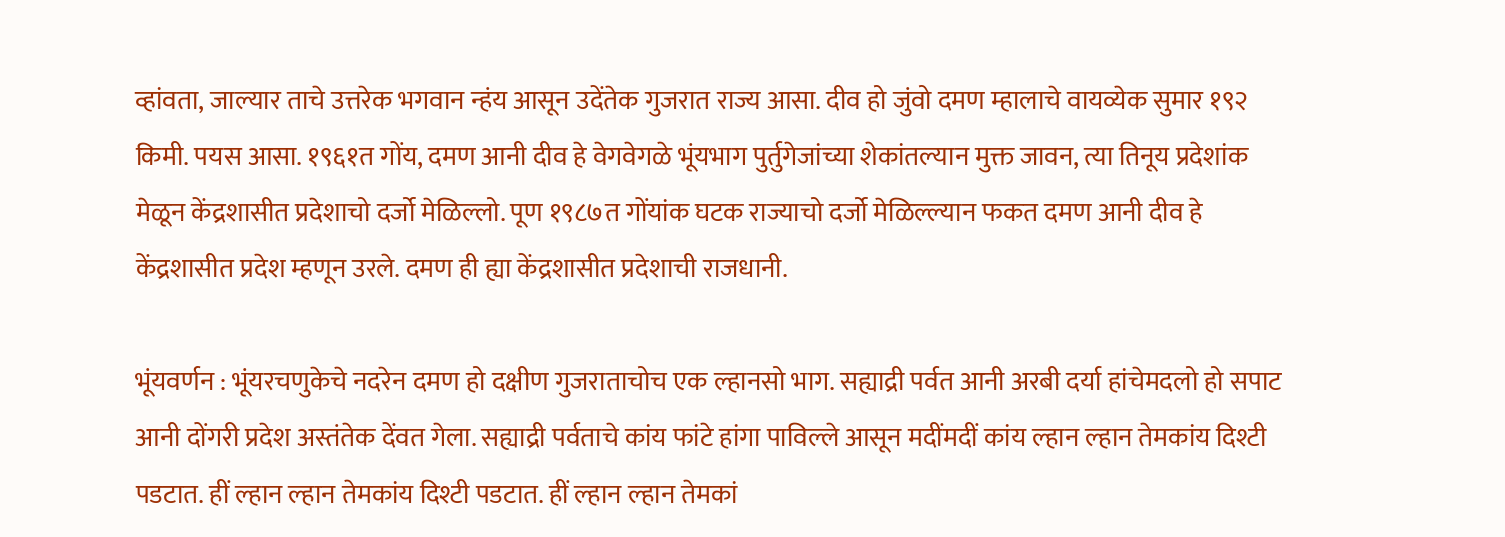व्हांवता, जाल्यार ताचे उत्तरेक भगवान न्हंय आसून उदेंतेक गुजरात राज्य आसा. दीव हो जुंवो दमण म्हालाचे वायव्येक सुमार १९२ किमी. पयस आसा. १९६१त गोंय, दमण आनी दीव हे वेगवेगळे भूंयभाग पुर्तुगेजांच्या शेकांतल्यान मुक्त जावन, त्या तिनूय प्रदेशांक मेळून केंद्रशासीत प्रदेशाचो दर्जो मेळिल्लो. पूण १९८७त गोंयांक घटक राज्याचो दर्जो मेळिल्ल्यान फकत दमण आनी दीव हे केंद्रशासीत प्रदेश म्हणून उरले. दमण ही ह्या केंद्रशासीत प्रदेशाची राजधानी.

भूंयवर्णन : भूंयरचणुकेचे नदरेन दमण हो दक्षीण गुजराताचोच एक ल्हानसो भाग. सह्याद्री पर्वत आनी अरबी दर्या हांचेमदलो हो सपाट आनी दोंगरी प्रदेश अस्तंतेक देंवत गेला. सह्याद्री पर्वताचे कांय फांटे हांगा पाविल्ले आसून मदींमदीं कांय ल्हान ल्हान तेमकांय दिश्टी पडटात. हीं ल्हान ल्हान तेमकांय दिश्टी पडटात. हीं ल्हान ल्हान तेमकां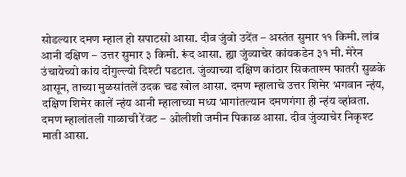सोडल्यार दमण म्हाल हो सपाटसो आसा. दीव जुंवो उदेंत – अस्तंत सुमार ११ किमी. लांब आनी दक्षिण – उत्तर सुमार ३ किमी. रूंद आसा. ह्या जुंव्याचेर कांयकडेन ३१ मी. मेरेन उंचायेच्यो कांय दोंगुल्ल्यो दिश्टी पडटात. जुंव्याच्या दक्षिण कांठार सिकताश्म फातरी सुळके आसून, ताच्या मुळसांतलें उदक चड खोल आसा. दमण म्हालाचे उत्तर शिमेर भगवान न्हंय, दक्षिण शिमेर कालें न्हंय आनी म्हालाच्या मध्य भागांतल्यान दमणगंगा ही न्हंय व्हांवता. दमण म्हालांतली गाळाची रेंवट – ओलीशी जमीन पिकाळ आसा. दीव जुंव्याचेर निकृश्ट माती आसा.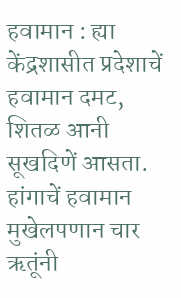हवामान : ह्या केंद्रशासीत प्रदेशाचें हवामान दमट, शितळ आनी सूखदिणें आसता. हांगाचें हवामान मुखेलपणान चार ऋतूंनी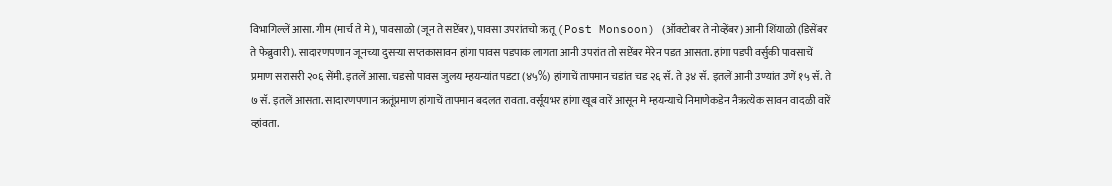विभागिल्लें आसा. गीम (मार्च ते मे), पावसाळो (जून ते सप्टेंबर), पावसा उपरांतचो ऋतू (Post Monsoon) (ऑक्टोबर ते नोव्हेंबर) आनी शिंयाळो (डिसेंबर ते फेब्रुवारी). सादारणपणान जूनच्या दुसर्‍या सप्तकासावन हांगा पावस पडपाक लागता आनी उपरांत तो सप्टेंबर मेरेन पडत आसता. हांगा पडपी वर्सुकी पावसाचें प्रमाण सरासरी २०६ सेंमी. इतलें आसा. चडसो पावस जुलय म्हयन्यांत पडटा (४५%) हांगाचें तापमान चडांत चड २६ सॅ. ते ३४ सॅ. इतलें आनी उण्यांत उणें १५ सॅ. ते ७ सॅ. इतलें आसता. सादारणपणान ऋतूंप्रमाण हांगाचें तापमान बदलत रावता. वर्सूयभर हांगा खूब वारें आसून मे म्हयन्याचे निमाणेकडेन नैऋत्येक सावन वादळी वारें व्हांवता.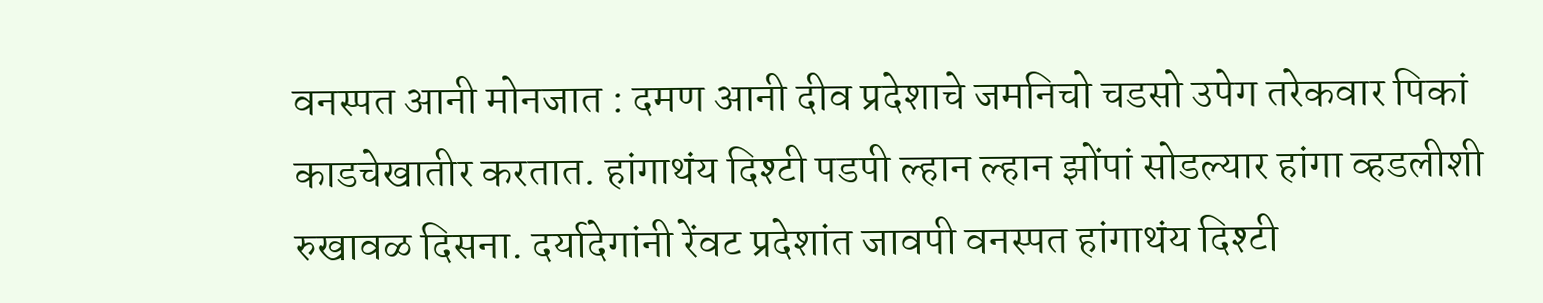वनस्पत आनी मोनजात : दमण आनी दीव प्रदेशाचे जमनिचो चडसो उपेग तरेकवार पिकां काडचेखातीर करतात. हांगाथंय दिश्टी पडपी ल्हान ल्हान झोंपां सोडल्यार हांगा व्हडलीशी रुखावळ दिसना. दर्यादेगांनी रेंवट प्रदेशांत जावपी वनस्पत हांगाथंय दिश्टी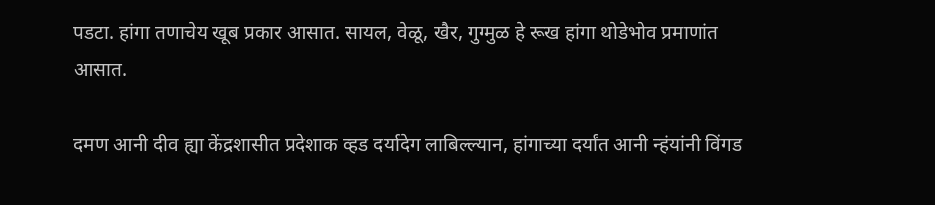पडटा. हांगा तणाचेय खूब प्रकार आसात. सायल, वेळू, खैर, गुग्मुळ हे रूख हांगा थोडेभोव प्रमाणांत आसात.

दमण आनी दीव ह्या केंद्रशासीत प्रदेशाक व्हड दर्यादेग लाबिल्ल्यान, हांगाच्या दर्यांत आनी न्हंयांनी विंगड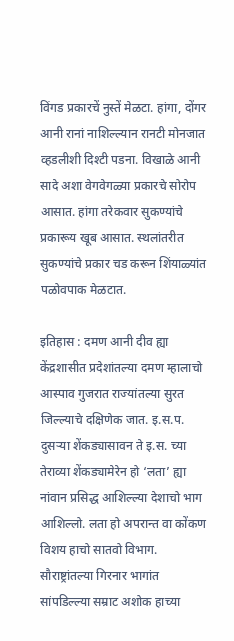विंगड प्रकारचें नुस्तें मेळटा. हांगा, दोंगर आनी रानां नाशिल्ल्यान रानटी मोनजात व्हडलीशी दिश्टी पडना. विखाळे आनी सादे अशा वेगवेगळ्या प्रकारचे सोरोप आसात. हांगा तरेकवार सुकण्यांचे प्रकारूय खूब आसात. स्थलांतरीत सुकण्यांचे प्रकार चड करून शिंयाळ्यांत पळोवपाक मेळटात.

इतिहास : दमण आनी दीव ह्या केंद्रशासीत प्रदेशांतल्या दमण म्हालाचो आस्पाव गुजरात राज्यांतल्या सुरत जिल्ल्याचे दक्षिणेक जात. इ.स.प. दुसर्‍या शेंकड्यासावन ते इ.स. च्या तेराव्या शेंकड्यामेरेन हो ‘लता’ ह्या नांवान प्रसिद्ध आशिल्ल्या देशाचो भाग आशिल्लो. लता हो अपरान्त वा कोंकण विशय हाचो सातवो विभाग. सौराष्ट्रांतल्या गिरनार भागांत सांपडिल्ल्या सम्राट अशोक हाच्या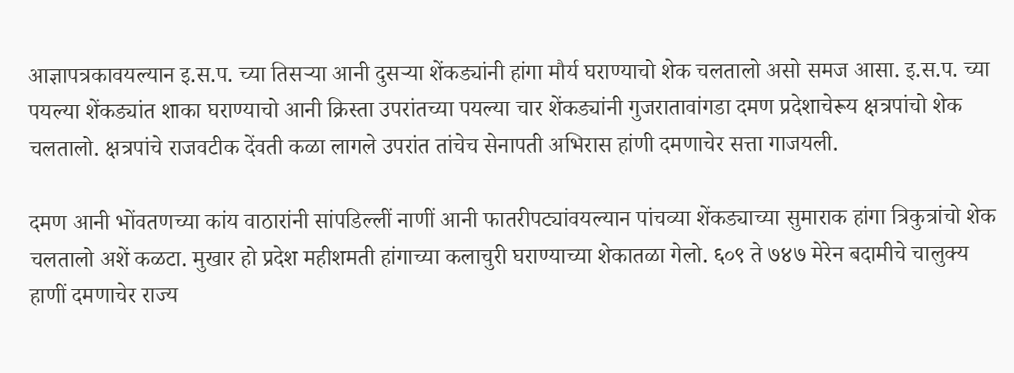आज्ञापत्रकावयल्यान इ.स.प. च्या तिसर्‍या आनी दुसर्‍या शेंकड्यांनी हांगा मौर्य घराण्याचो शेक चलतालो असो समज आसा. इ.स.प. च्या पयल्या शेंकड्यांत शाका घराण्याचो आनी क्रिस्ता उपरांतच्या पयल्या चार शेंकड्यांनी गुजरातावांगडा दमण प्रदेशाचेरूय क्षत्रपांचो शेक चलतालो. क्षत्रपांचे राजवटीक देंवती कळा लागले उपरांत तांचेच सेनापती अभिरास हांणी दमणाचेर सत्ता गाजयली.

दमण आनी भोंवतणच्या कांय वाठारांनी सांपडिल्लीं नाणीं आनी फातरीपट्यांवयल्यान पांचव्या शेंकड्याच्या सुमाराक हांगा त्रिकुत्रांचो शेक चलतालो अशें कळटा. मुखार हो प्रदेश महीशमती हांगाच्या कलाचुरी घराण्याच्या शेकातळा गेलो. ६०९ ते ७४७ मेरेन बदामीचे चालुक्य हाणीं दमणाचेर राज्य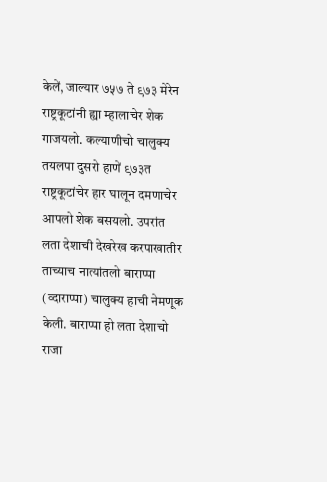केलें, जाल्यार ७५७ ते ९७३ मेरेन राष्ट्रकूटांनी ह्या म्हालाचेर शेक गाजयलो. कल्याणीचो चालुक्य तयलपा दुसरो हाणें ९७३त राष्ट्रकूटांचेर हार घालून दमणाचेर आपलो शेक बसयलो. उपरांत लता देशाची देखरेख करपाखातीर ताच्याच नात्यांतलो बाराप्पा (व्दाराप्पा) चालुक्य हाची नेमणूक केली. बाराप्पा हो लता देशाचो राजा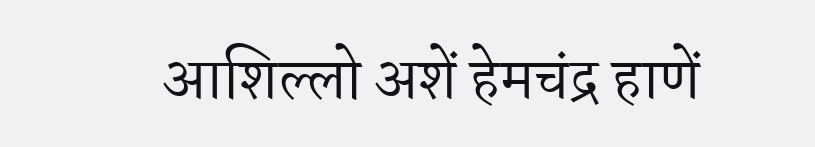आशिल्लो अशें हेमचंद्र हाणें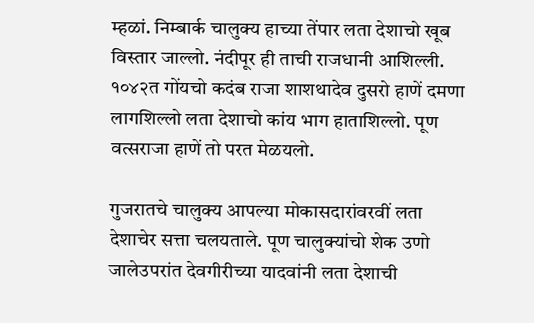म्हळां. निम्बार्क चालुक्य हाच्या तेंपार लता देशाचो खूब विस्तार जाल्लो. नंदीपूर ही ताची राजधानी आशिल्ली. १०४२त गोंयचो कदंब राजा शाशथादेव दुसरो हाणें दमणा लागशिल्लो लता देशाचो कांय भाग हाताशिल्लो. पूण वत्सराजा हाणें तो परत मेळयलो.

गुजरातचे चालुक्य आपल्या मोकासदारांवरवीं लता देशाचेर सत्ता चलयताले. पूण चालुक्यांचो शेक उणो जालेउपरांत देवगीरीच्या यादवांनी लता देशाची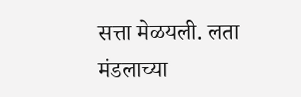सत्ता मेळयली. लता मंडलाच्या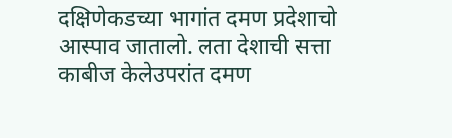दक्षिणेकडच्या भागांत दमण प्रदेशाचो आस्पाव जातालो. लता देशाची सत्ता काबीज केलेउपरांत दमण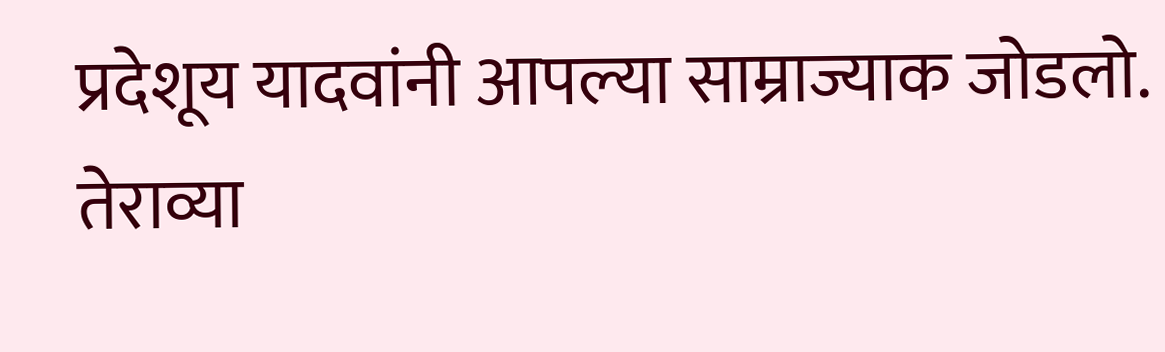प्रदेशूय यादवांनी आपल्या साम्राज्याक जोडलो. तेराव्या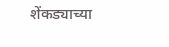शेंकड्याच्या